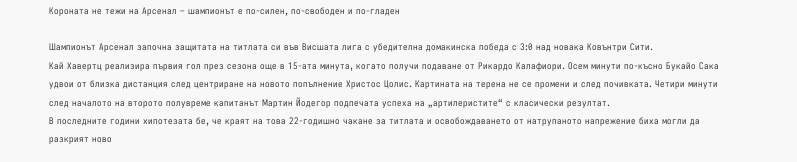Короната не тежи на Арсенал – шампионът е по-силен, по-свободен и по-гладен

Шампионът Арсенал започна защитата на титлата си във Висшата лига с убедителна домакинска победа с 3:0 над новака Ковънтри Сити.
Кай Хавертц реализира първия гол през сезона още в 15-ата минута, когато получи подаване от Рикардо Калафиори. Осем минути по-късно Букайо Сака удвои от близка дистанция след центриране на новото попълнение Христос Цолис. Картината на терена не се промени и след почивката. Четири минути след началото на второто полувреме капитанът Мартин Йодегор подпечата успеха на „артилеристите“ с класически резултат.
В последните години хипотезата бе, че краят на това 22-годишно чакане за титлата и освобождаването от натрупаното напрежение биха могли да разкрият ново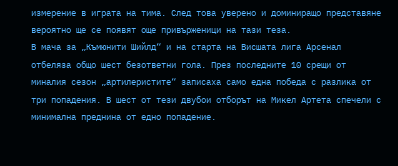измерение в играта на тима. След това уверено и доминиращо представяне вероятно ще се появят още привърженици на тази теза.
В мача за „Къмюнити Шийлд“ и на старта на Висшата лига Арсенал отбеляза общо шест безответни гола. През последните 10 срещи от миналия сезон „артилеристите“ записаха само една победа с разлика от три попадения. В шест от тези двубои отборът на Микел Артета спечели с минимална преднина от едно попадение.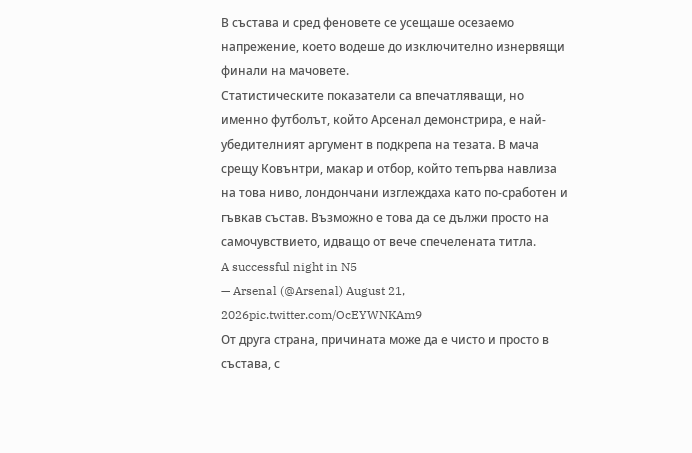В състава и сред феновете се усещаше осезаемо напрежение, което водеше до изключително изнервящи финали на мачовете.
Статистическите показатели са впечатляващи, но именно футболът, който Арсенал демонстрира, е най-убедителният аргумент в подкрепа на тезата. В мача срещу Ковънтри, макар и отбор, който тепърва навлиза на това ниво, лондончани изглеждаха като по-сработен и гъвкав състав. Възможно е това да се дължи просто на самочувствието, идващо от вече спечелената титла.
A successful night in N5
— Arsenal (@Arsenal) August 21, 2026pic.twitter.com/OcEYWNKAm9
От друга страна, причината може да е чисто и просто в състава, с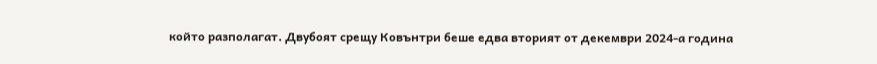който разполагат. Двубоят срещу Ковънтри беше едва вторият от декември 2024-а година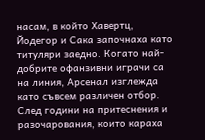насам, в който Хавертц, Йодегор и Сака започнаха като титуляри заедно. Когато най-добрите офанзивни играчи са на линия, Арсенал изглежда като съвсем различен отбор.
След години на притеснения и разочарования, които караха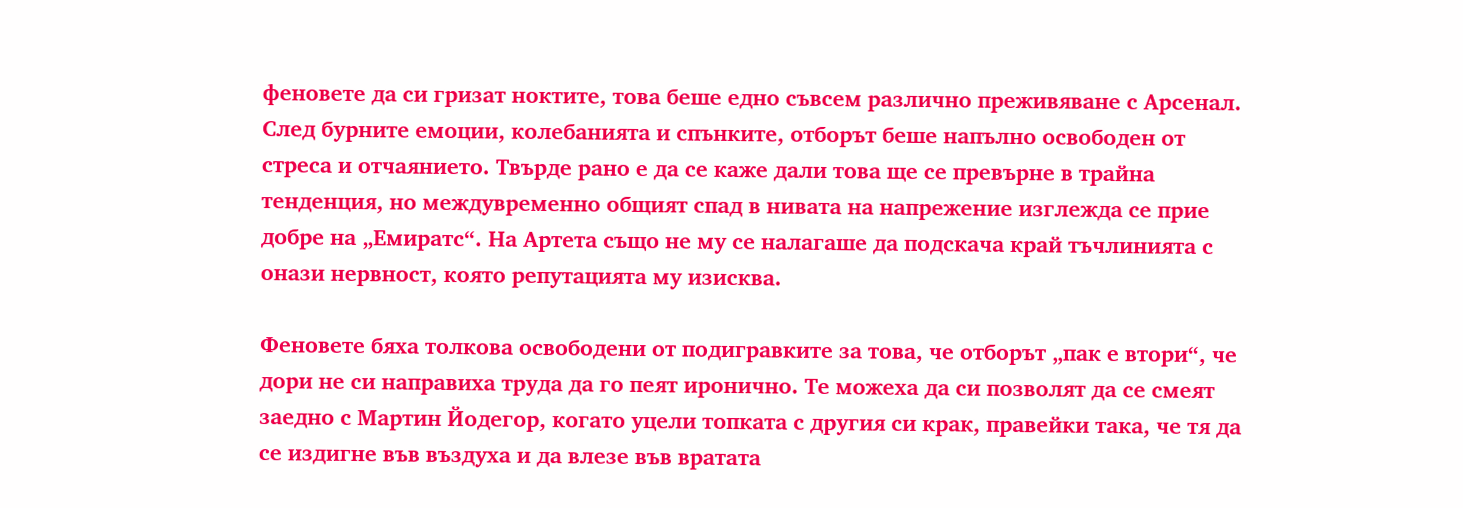феновете да си гризат ноктите, това беше едно съвсем различно преживяване с Арсенал. След бурните емоции, колебанията и спънките, отборът беше напълно освободен от стреса и отчаянието. Твърде рано е да се каже дали това ще се превърне в трайна тенденция, но междувременно общият спад в нивата на напрежение изглежда се прие добре на „Емиратс“. На Артета също не му се налагаше да подскача край тъчлинията с онази нервност, която репутацията му изисква.

Феновете бяха толкова освободени от подигравките за това, че отборът „пак е втори“, че дори не си направиха труда да го пеят иронично. Те можеха да си позволят да се смеят заедно с Мартин Йодегор, когато уцели топката с другия си крак, правейки така, че тя да се издигне във въздуха и да влезе във вратата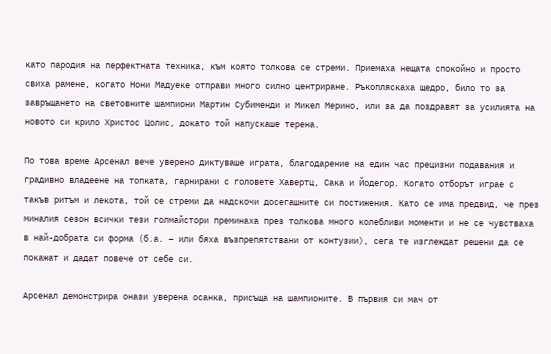като пародия на перфектната техника, към която толкова се стреми. Приемаха нещата спокойно и просто свиха рамене, когато Нони Мадуеке отправи много силно центриране. Ръкопляскаха щедро, било то за завръщането на световните шампиони Мартин Субименди и Микел Мерино, или за да поздравят за усилията на новото си крило Христос Цолис, докато той напускаше терена.

По това време Арсенал вече уверено диктуваше играта, благодарение на един час прецизни подавания и градивно владеене на топката, гарнирани с головете Хавертц, Сака и Йодегор. Когато отборът играе с такъв ритъм и лекота, той се стреми да надскочи досегашните си постижения. Като се има предвид, че през миналия сезон всички тези голмайстори преминаха през толкова много колебливи моменти и не се чувстваха в най-добрата си форма (б.а. – или бяха възпрепятствани от контузии), сега те изглеждат решени да се покажат и дадат повече от себе си.

Арсенал демонстрира онази уверена осанка, присъща на шампионите. В първия си мач от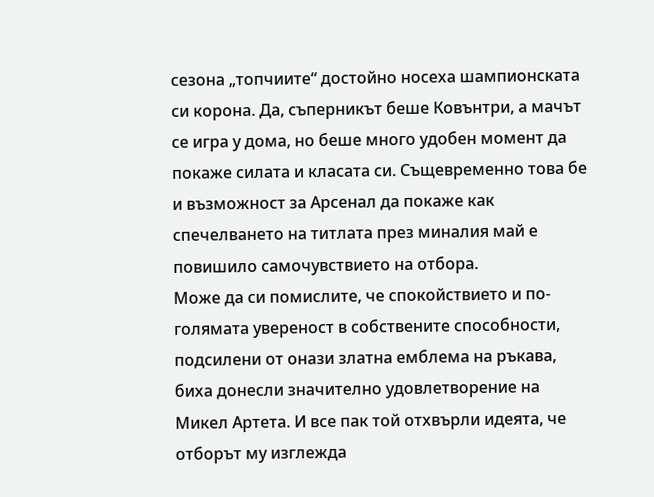сезона „топчиите“ достойно носеха шампионската си корона. Да, съперникът беше Ковънтри, а мачът се игра у дома, но беше много удобен момент да покаже силата и класата си. Същевременно това бе и възможност за Арсенал да покаже как спечелването на титлата през миналия май е повишило самочувствието на отбора.
Може да си помислите, че спокойствието и по-голямата увереност в собствените способности, подсилени от онази златна емблема на ръкава, биха донесли значително удовлетворение на Микел Артета. И все пак той отхвърли идеята, че отборът му изглежда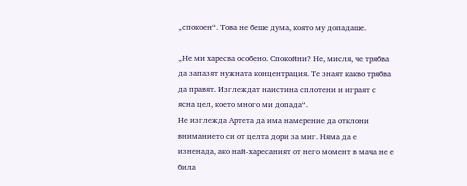„спокоен“. Това не беше дума, която му допадаше.

„Не ми харесва особено. Спокойни? Не, мисля, че трябва да запазят нужната концентрация. Те знаят какво трябва да правят. Изглеждат наистина сплотени и играят с ясна цел, което много ми допада“.
Не изглежда Артета да има намерение да отклони вниманието си от целта дори за миг. Няма да е изненада, ако най-харесаният от него момент в мача не е била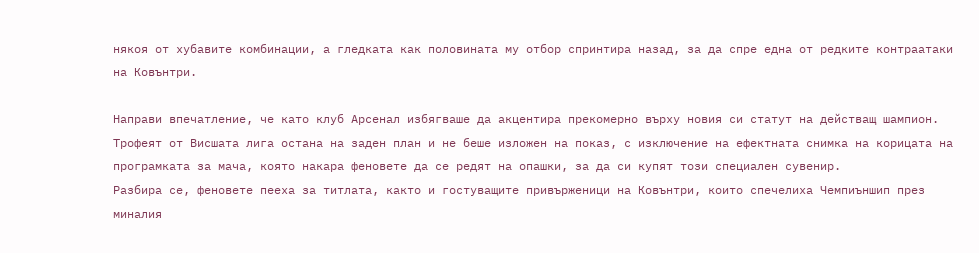някоя от хубавите комбинации, а гледката как половината му отбор спринтира назад, за да спре една от редките контраатаки на Ковънтри.

Направи впечатление, че като клуб Арсенал избягваше да акцентира прекомерно върху новия си статут на действащ шампион. Трофеят от Висшата лига остана на заден план и не беше изложен на показ, с изключение на ефектната снимка на корицата на програмката за мача, която накара феновете да се редят на опашки, за да си купят този специален сувенир.
Разбира се, феновете пееха за титлата, както и гостуващите привърженици на Ковънтри, които спечелиха Чемпиъншип през миналия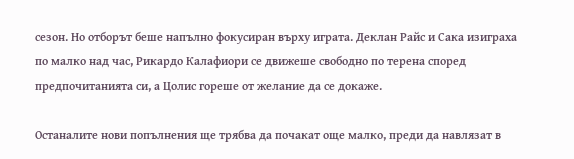сезон. Но отборът беше напълно фокусиран върху играта. Деклан Райс и Сака изиграха по малко над час, Рикардо Калафиори се движеше свободно по терена според предпочитанията си, а Цолис гореше от желание да се докаже.

Останалите нови попълнения ще трябва да почакат още малко, преди да навлязат в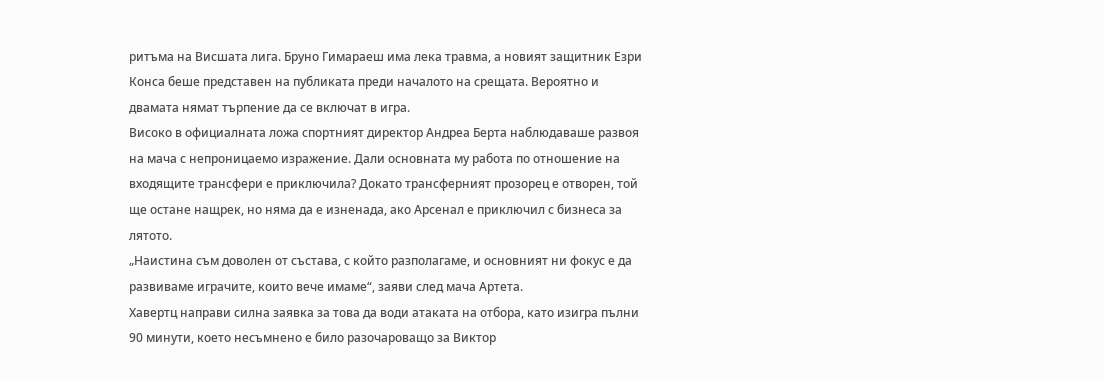ритъма на Висшата лига. Бруно Гимараеш има лека травма, а новият защитник Езри Конса беше представен на публиката преди началото на срещата. Вероятно и двамата нямат търпение да се включат в игра.
Високо в официалната ложа спортният директор Андреа Берта наблюдаваше развоя на мача с непроницаемо изражение. Дали основната му работа по отношение на входящите трансфери е приключила? Докато трансферният прозорец е отворен, той ще остане нащрек, но няма да е изненада, ако Арсенал е приключил с бизнеса за лятото.
„Наистина съм доволен от състава, с който разполагаме, и основният ни фокус е да развиваме играчите, които вече имаме“, заяви след мача Артета.
Хавертц направи силна заявка за това да води атаката на отбора, като изигра пълни 90 минути, което несъмнено е било разочароващо за Виктор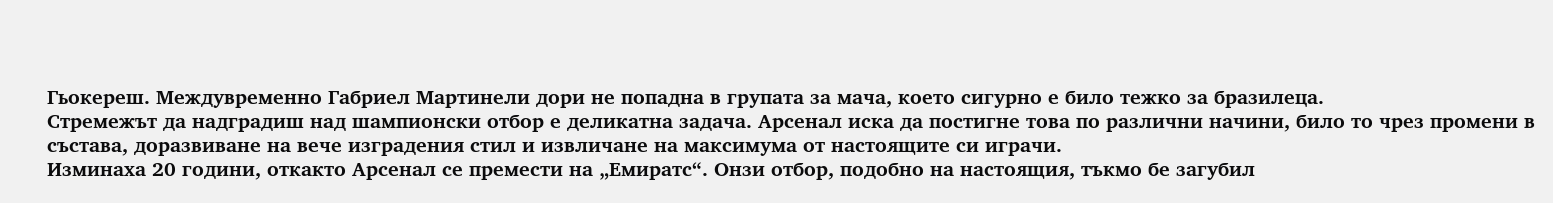Гьокереш. Междувременно Габриел Мартинели дори не попадна в групата за мача, което сигурно е било тежко за бразилеца.
Стремежът да надградиш над шампионски отбор е деликатна задача. Арсенал иска да постигне това по различни начини, било то чрез промени в състава, доразвиване на вече изградения стил и извличане на максимума от настоящите си играчи.
Изминаха 20 години, откакто Арсенал се премести на „Емиратс“. Онзи отбор, подобно на настоящия, тъкмо бе загубил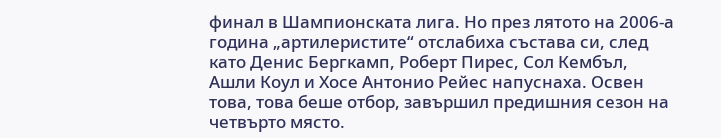финал в Шампионската лига. Но през лятото на 2006-а година „артилеристите“ отслабиха състава си, след като Денис Бергкамп, Роберт Пирес, Сол Кембъл, Ашли Коул и Хосе Антонио Рейес напуснаха. Освен това, това беше отбор, завършил предишния сезон на четвърто място.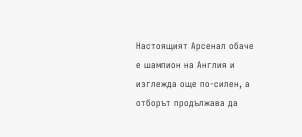Настоящият Арсенал обаче е шампион на Англия и изглежда още по-силен, а отборът продължава да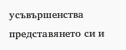усъвършенства представянето си и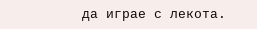да играе с лекота.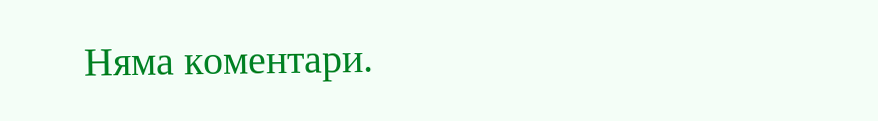Няма коментари.